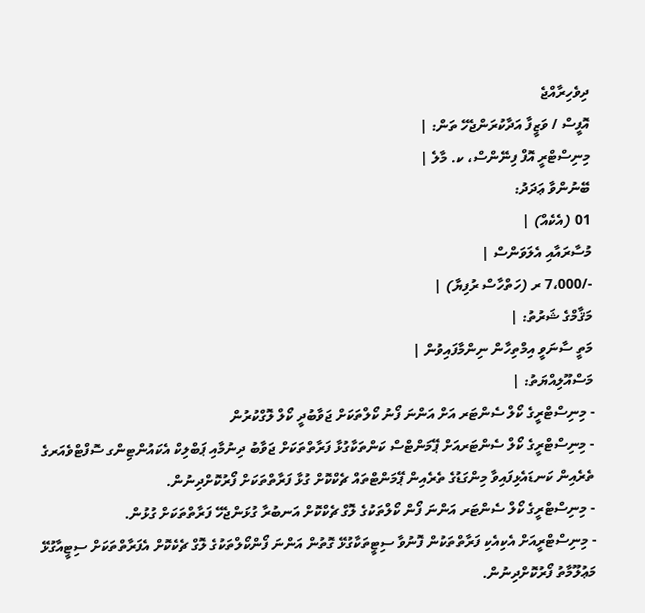ދިވެހިރާއްޖެ
އޮފީސް / ވަޒީފާ އަދާކުރަންޖެހޭ ތަން: |
މިނިސްޓްރީ އޮފް ފިނޭންސް، ކ. މާލެ |
ބޭނުންވާ ޢަދަދު:
01 (އެކެއް) |
މުސާރައާއި އެލަވަންސް |
-/7،000 ރ (ހަތްހާސް ރުފިޔާ) |
މަޤާމްގެ ޝަރުތު: |
މަތީ ސާނަވީ އިމްތިހާން ނިންމާފައިވުން |
މަސްއޫލިއްޔަތު: |
- މިނިސްޓްރީގެ ކޯލް ސެންޓަރ އަށް އަންނަ ފޯނު ކޯލްތަކަށް ޖަވާބުދީ ކޯލް ލޮގްކުރުން
- މިނިސްޓްރީގެ ކޯލް ސެންޓަރއަށް ޕޭމަންޓްސް ކަންތަކާގުޅާ ފަރާތްތަކަށް ޖަވާބު ދިނުމާއި ޕަބްލިކް އެކައުންޓިންގ ސޮފްޓްވެއަރގެ ތެރެއިން ކަނޑައެޅިފައިވާ މިންގަޑުގެ ތެރެއިން ޕޭމަންޓްތައް ޗެކްކޮށް ގުޅާ ފަރާތްތަކަށް ފޯރުކޮށްދިނުން.
- މިނިސްޓްރީގެ ކޯލް ސެންޓަރ އަންނަ ފޯން ކޯލްތަކުގެ ލޮގް ޗެކްކޮށް އަނބުރާ ގުޅަންޖެހޭ ފަރާތްތަކަށް ގުޅުން.
- މިނިސްޓްރީއަށް އެކިއެކި ފަރާތްތަކުން ފޮނުވާ ސިޓީތަކާގުޅޭ ގޮތުން އަންނަ ފޯންކޯލްތަކުގެ ލޮގް ޗެކެކޮށް އެފަރާތްތަކަށް ސިޓީއާގުޅޭ މަޢުލޫމާތު ފޯރުކޮށްދިނުން.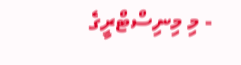- މި މިނިސްޓްރީގެ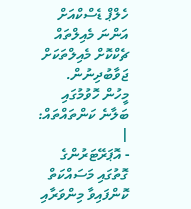ހެލްޕް ޑެސްކްއަށް އަންނަ މެއިލްތައް ޗެކްކޮށް މެއިލްތަކަށް ޖަވާބުދިނުން.
މީހުން ހޮވުމުގައި ބަލާނެ ކަންތައްތައް: |
- އޮޕަރޭޓަރުންގެ ގޮތުގައި މަސައްކަތް ކޮންފައިވާ މިންވަރާއި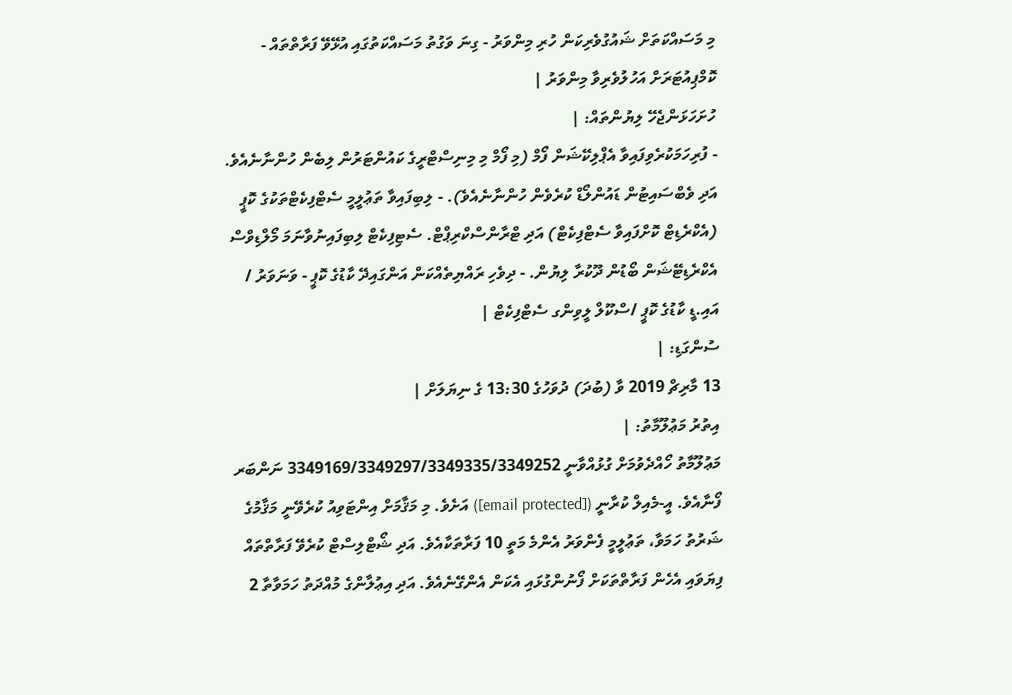މި މަސައްކަތަށް ޝައުގުވެރިކަން ހުރި މިންވަރު - ގިނަ ވަގުތު މަސައްކަތުގައި އުޅޭވޭ ފަރާތްތައް - ކޮމްޕިއުޓަރަށް އަހުލުވެރިވާ މިންވަރު |
ހުށަހަޅަންޖެހޭ ލިޔުންތައް: |
- ފުރިހަމަކުރެވިފައިވާ އެޕްލިކޭޝަން ފޯމް (މި ފޯމް މި މިނިސްޓްރީގެ ކައުންޓަރުން ލިބެން ހުންނާނެއެވެ. އަދި ވެބްސައިޓުން ޑައުންލޯޑް ކުރެވެން ހުންނާނެއެވެ). - ލިބިފައިވާ ތަޢުލީމީ ސެޓްފިކެޓްތަކުގެ ކޮޕީ (އެކްރެޑިޓް ކޮށްފައިވާ ސެޓްފިކެޓް) އަދި ޓްރާންސްކްރިޕްޓް. ސެޓިފިކެޓް ލިބިފައިނުވާނަމަ މޯލްޑިވްސް އެކްރެޑިޓޭޝަން ބޯޑުން ދޫކުރާ ލިޔުން. - ދިވެހި ރައްޔިތެއްކަން އަންގައިދޭ ކާޑުގެ ކޮޕީ - ވަނަވަރު / އައި.ޑީ ކާޑުގެ ކޮޕީ /ސްކޫލް ލީވިންގ ސެޓްފިކެޓް |
ސުންގަޑި: |
13 މާރިޗް 2019 ވާ (ބުދަ) ދުވަހުގެ 13:30 ގެ ނިޔަލަށް |
އިތުރު މަޢުލޫމާތު: |
މަޢުލޫމާތު ހޯއްދެވުމަށް ގުޅުއްވާނީ 3349169/3349297/3349335/3349252 ނަންބަރ ފޯނާއެވެ. އީ-މެއިލް ކުރާނީ ([email protected]) އަށެވެ. މި މަޤާމަށް އިންޓަވިއު ކުރެވޭނީ މަޤާމުގެ ޝަރުތު ހަމަވާ، ތަޢުލީމީ ފެންވަރު އެންމެ މަތީ 10 ފަރާތަކާއެވެ. އަދި ޝޯޓްލިސްޓް ކުރެވޭ ފަރާތްތައް ފިޔަވައި އެހެން ފަރާތްތަކަށް ފޯނުންގުޅައި އެކަން އެންގޭނެއެވެ. އަދި އިޢުލާންގެ މުއްދަތު ހަމަވާތާ 2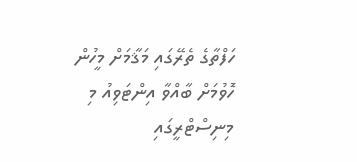ހަފްތާގެ ތެރޭގައި މަޤާމަށް މީހުން ހޮވުމަށް ބާއްވާ އިންޓަވިއު މި މިނިސްޓްރީގައި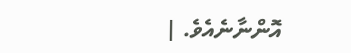އޮންނާނެއެވެ. |